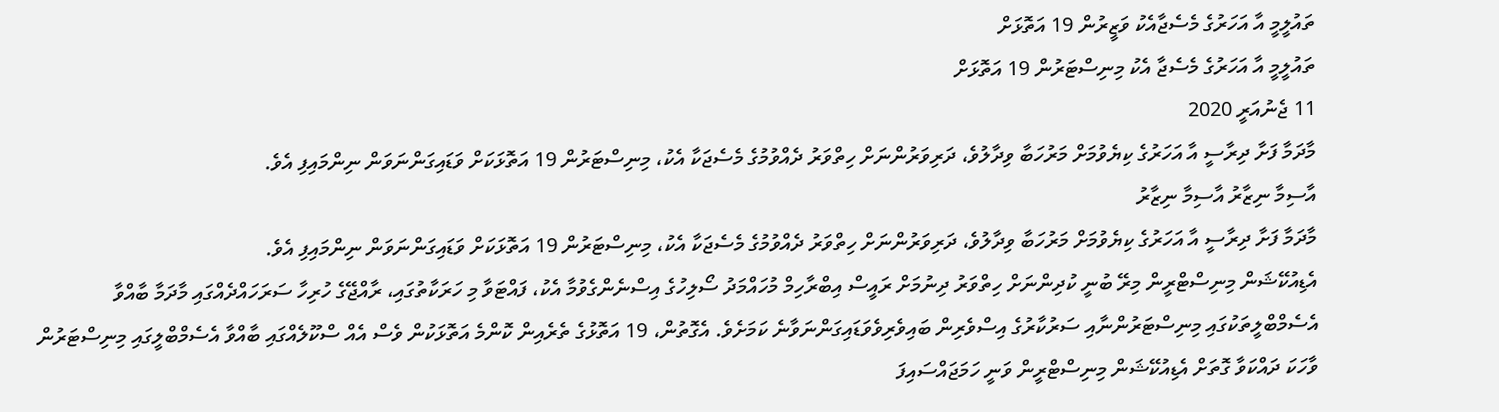ތައުލީމީ އާ އަހަރުގެ މެސެޖާއެކު ވަޒީރުން 19 އަތޮޅަށް
ތައުލީމީ އާ އަހަރުގެ މެސެޖާ އެކު މިނިސްޓަރުން 19 އަތޮޅަށް
11 ޖެނުއަރީ 2020
މާދަމާ ފަށާ ދިރާސީ އާ އަހަރުގެ ކިޔެވުމަށް މަރުހަބާ ވިދާލުވެ، ދަރިވަރުންނަށް ހިތްވަރު ދެއްވުމުގެ މެސެޖަކާ އެކު، މިނިސްޓަރުން 19 އަތޮޅަކަށް ވަޑައިގަންނަވަން ނިންމައިފި އެވެ.
އާސިމާ ނިޒާރު އާސިމާ ނިޒާރު
މާދަމާ ފަށާ ދިރާސީ އާ އަހަރުގެ ކިޔެވުމަށް މަރުހަބާ ވިދާލުވެ، ދަރިވަރުންނަށް ހިތްވަރު ދެއްވުމުގެ މެސެޖަކާ އެކު، މިނިސްޓަރުން 19 އަތޮޅަކަށް ވަޑައިގަންނަވަން ނިންމައިފި އެވެ.
އެޑިއުކޭޝަން މިނިސްޓްރީން މިރޭ ބުނީ ކުދިންނަށް ހިތްވަރު ދިނުމަށް ރައީސް އިބްރާހިމް މުހައްމަދު ސޯލިހުގެ އިސްނެންގެވުމާ އެކު، ފައްޓަވާ މި ހަރަކާތުގައި، ރާއްޖޭގެ ހުރިހާ ސަރަހައްދެއްގައި މާދަމާ ބާއްވާ އެސެމްބްލީތަކުގައި މިނިސްޓަރުންނާއި ސަރުކާރުގެ އިސްވެރިން ބައިވެރިވެވަޑައިގަންނަވާނެ ކަމަށެވެ. އެގޮތުން، 19 އަތޮޅުގެ ތެރެއިން ކޮންމެ އަތޮޅަކުން ވެސް އެއް ސްކޫލެއްގައި ބާއްވާ އެސެމްބްލީގައި މިނިސްޓަރުން ވާހަކަ ދައްކަވާ ގޮތަށް އެޑިއުކޭޝަން މިނިސްޓްރީން ވަނީ ހަމަޖައްސައިފަ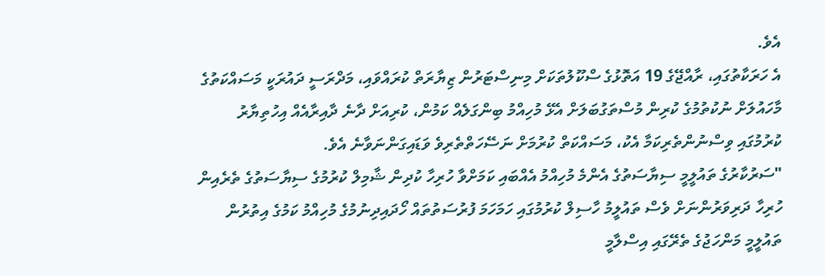އެވެ.
އެ ހަރަކާތުގައި، ރާއްޖޭގެ 19 އަތޮޅުގެ ސްކޫލުތަކަށް މިނިސްޓަރުން ޒިޔާރަތް ކުރައްވައި، މަދްރަސީ ދައުރަކީ މަސައްކަތުގެ މާހައުލަށް ނުކުތުމުގެ ކުރިން މުސްތަގުބަލަށް އެޅޭ މުހިއްމު ބިންގަލެއް ކަމުން، ކުރިއަށް ދާނެ ދާއިރާއެއް އިހުތިޔާރު ކުރުމުގައި ވިސްނުންތެރިކަމާ އެކު، މަސައްކަތް ކުރުމަށް ނަސޭހަތްތެރިވެ ވަޑައިގަންނަވާނެ އެވެ.
"ސަރުކާރުގެ ތައުލީމީ ސިޔާސަތުގެ އެންމެ މުހިއްމު އެއްބައި ކަމަށްވާ ހުރިހާ ކުދިން ޝާމިލް ކުރުމުގެ ސިޔާސަތުގެ ތެރެއިން ހުރިހާ ދަރިވަރުންނަށް ވެސް ތައުލީމު ހާސިލް ކުރުމުގައި ހަމަހަމަ ފުރުސަތުތައް ހޯދައިދިނުމުގެ މުހިއްމު ކަމުގެ އިތުރުން ތައުލީމީ މަންހަޖުގެ ތެރޭގައި އިސްލާމީ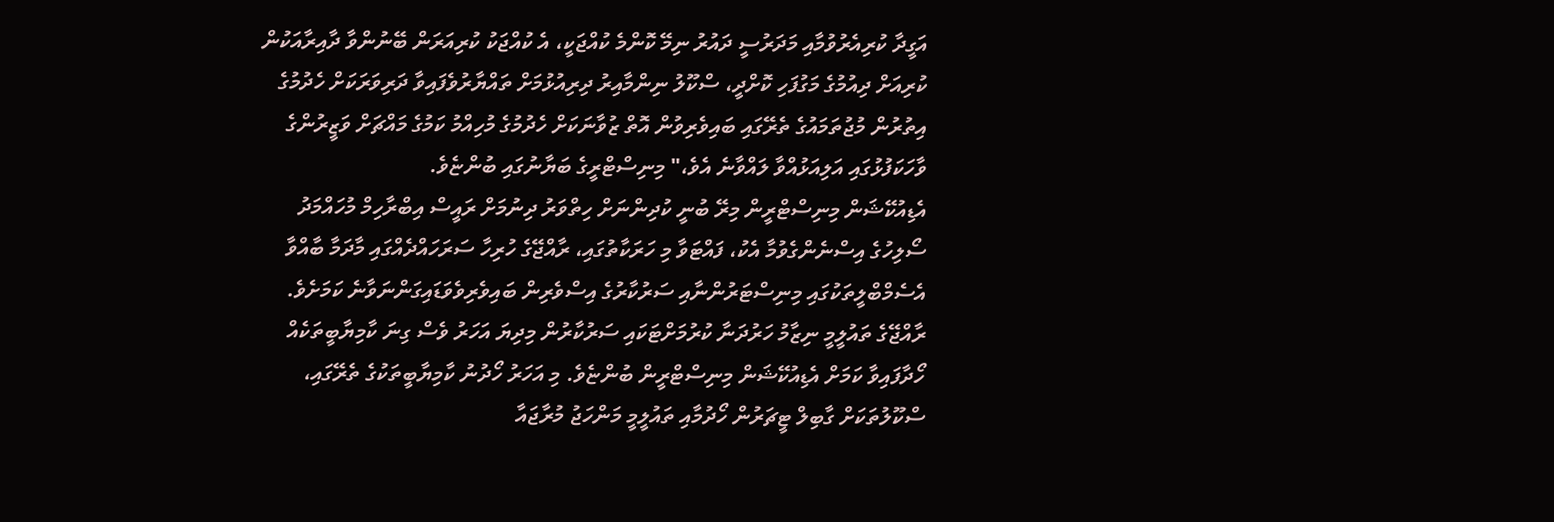އަގީދާ ކުރިއެރުވުމާއި މަދަރުސީ ދައުރު ނިމޭ ކޮންމެ ކުއްޖަކީ، އެ ކުއްޖަކު ކުރިއަރަން ބޭނުންވާ ދާއިރާއަކުން ކުރިއަށް ދިއުމުގެ މަގުފަހި ކޮށްދީ، ސްކޫލު ނިންމާއިރު ދިރިއުޅުމަށް ތައްޔާރުވެފައިވާ ދަރިވަރަކަށް ހެދުމުގެ އިތުރުން މުޖުތަމައުގެ ތެރޭގައި ބައިވެރިވުން އޮތް ޒުވާނަކަށް ހެދުމުގެ މުހިއްމު ކަމުގެ މައްޗަށް ވަޒީރުންގެ ވާހަކަފުޅުގައި އަލިއަޅުއްވާ ލައްވާނެ އެވެ،" މިނިސްޓްރީގެ ބަޔާނުގައި ބުންޏެވެ.
އެޑިއުކޭޝަން މިނިސްޓްރީން މިރޭ ބުނީ ކުދިންނަށް ހިތްވަރު ދިނުމަށް ރައީސް އިބްރާހިމް މުހައްމަދު ސޯލިހުގެ އިސްނެންގެވުމާ އެކު، ފައްޓަވާ މި ހަރަކާތުގައި، ރާއްޖޭގެ ހުރިހާ ސަރަހައްދެއްގައި މާދަމާ ބާއްވާ އެސެމްބްލީތަކުގައި މިނިސްޓަރުންނާއި ސަރުކާރުގެ އިސްވެރިން ބައިވެރިވެވަޑައިގަންނަވާނެ ކަމަށެވެ.
ރާއްޖޭގެ ތައުލީމީ ނިޒާމު ހަރުދަނާ ކުރުމަށްޓަކައި ސަރުކާރުން މިދިޔަ އަހަރު ވެސް ގިނަ ކާމިޔާބީތަކެއް ހޯދާފައިވާ ކަމަށް އެޑިއުކޭޝަން މިނިސްޓްރީން ބުންޏެވެ. މި އަހަރު ހޯދުނު ކާމިޔާބީތަކުގެ ތެރޭގައި، ސްކޫލުތަކަށް ގާބިލް ޓީޗަރުން ހޯދުމާއި ތައުލީމީ މަންހަޖު މުރާޖައާ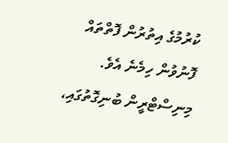ކުރުމުގެ އިތުރުން ފޮތްތައް ފޮނުވުން ހިމެނެ އެވެ.
މިނިސްޓްރީން ބުނިގޮތުގައި،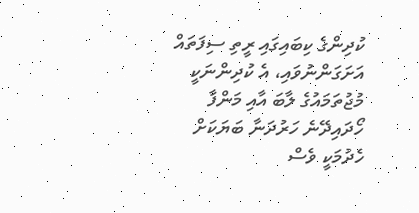ކުދިންގެ ކިބައިގައި ރީތި ސިފަތައް އަށަގަންނުވައި، އެ ކުދިންނަކީ މުޖުތަމައުގެ ލާބަ އާއި މަންފާ ހޯދައިދޭނެ ހަރުދަނާ ބަޔަކަށް ހެދުމަކީ ވެސް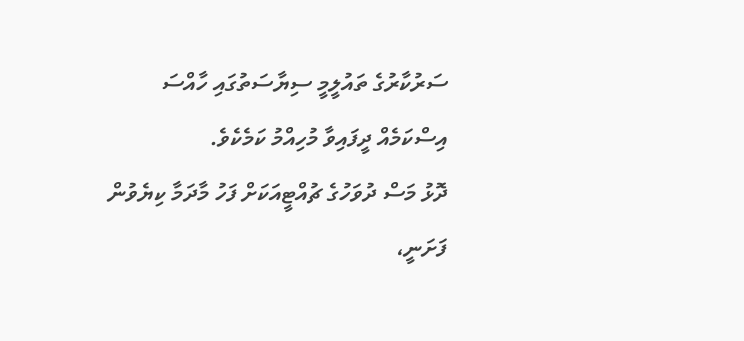ސަރުކާރުގެ ތައުލީމީ ސިޔާސަތުގައި ހާއްސަ އިސްކަމެއް ދީފައިވާ މުހިއްމު ކަމެކެވެ.
ދޮޅު މަސް ދުވަހުގެ ޗުއްޓީއަކަށް ފަހު މާދަމާ ކިޔެވުން ފަށަނީ،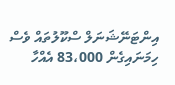އިންޓަނޭޝަނަލް ސްކޫލުތައް ވެސް ހިމަނައިގެން 83،000 އެއްހާ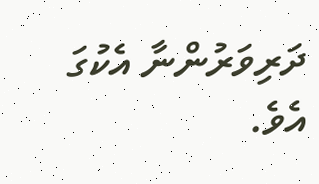ދަރިވަރުންނާ އެކުގަ އެވެ.